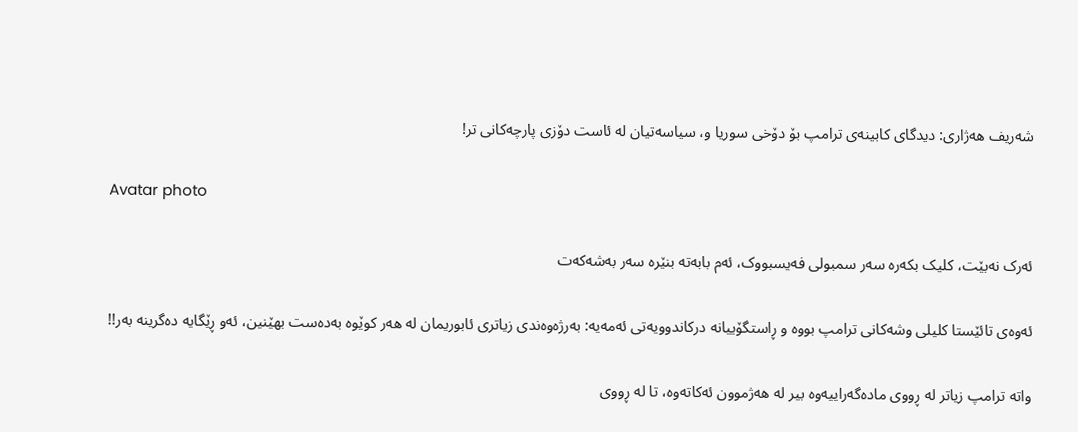شه‌ریف هه‌ژاری: دیدگای كابینه‌ی ترامپ بۆ دۆخی سوریا و، سیاسه‌تیان له‌ ئاست دۆزی پارچه‌كانی تر!

Avatar photo

ئەرک نەبێت، کلیک بکەرە سەر سمبولی فەیسبووک، ئەم بابەتە بنێرە سەر بەشەکەت

ئه‌وه‌ی تائێستا كلیلی وشه‌كانی ترامپ بووه و‌ ڕاستگۆییانه‌ دركاندوویه‌تی ئه‌مه‌یه‌: به‌رژه‌وه‌ندی زیاتری ئابوریمان له‌ هه‌ر كوێوه‌ به‌ده‌ست بهێنین، ئه‌و ڕێگایه‌ ده‌گرینه‌ به‌ر!!

واته‌ ترامپ زیاتر له‌ ڕووی ماده‌گه‌راییه‌وه‌ بیر له‌ هه‌ژموون ئه‌كاته‌وه‌، تا له‌ ڕووی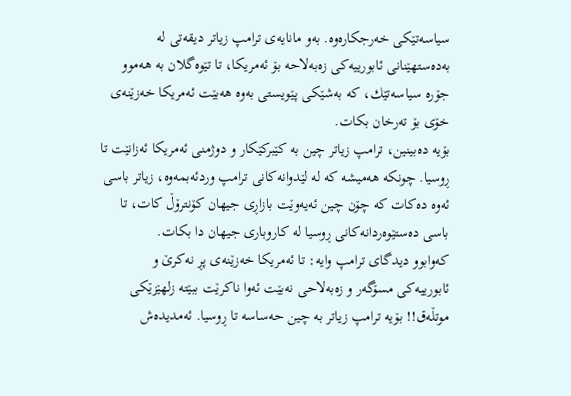سیاسه‌تێكی خه‌رجكاره‌وه‌. به‌و مانایه‌ی ترامپ زیاتر دیقه‌تی له‌ به‌ده‌ستهێنانی ئابورییه‌كی زه‌به‌لاحه‌ بۆ ئه‌مریكا، تا تێوه‌گلان به‌ هه‌موو جۆره‌ سیاسه‌تێك، كه‌ به‌شێكی پێویستی به‌وه‌ هه‌بێت ئه‌مریكا خه‌زێنه‌ی خۆی بۆ ته‌رخان بكات.
بۆیه‌ ده‌بینین، ترامپ زیاتر چین به‌ كێبركێكار و دوژمنی ئه‌مریكا ئه‌زانێت تا ڕوسیا. چونكه‌ هه‌میشه‌ كه‌ له‌ لێدوانه‌كانی ترامپ وردئه‌بمه‌وه‌، زیاتر باسی ئه‌وه‌ ده‌كات كه‌ چۆن چین ئه‌یه‌وێت بازاڕی جیهان كۆنترۆڵ كات، تا باسی ده‌ستێوه‌ردانه‌كانی ڕوسیا له‌ كاروباری جیهان دا بكات.
كه‌وابوو دیدگای ترامپ وایه‌: تا ئه‌مریكا خه‌زێنه‌ی پڕ نه‌كرێ و ئابورییه‌كی مسۆگه‌ر و زه‌به‌لاحی نه‌بێت ئه‌وا ناكرێت ببێته‌ زلهێزێكی موتڵه‌ق!! بۆیه‌ ترامپ زیاتر به‌ چین حه‌ساسه‌ تا ڕوسیا. ئه‌مدیده‌ش‌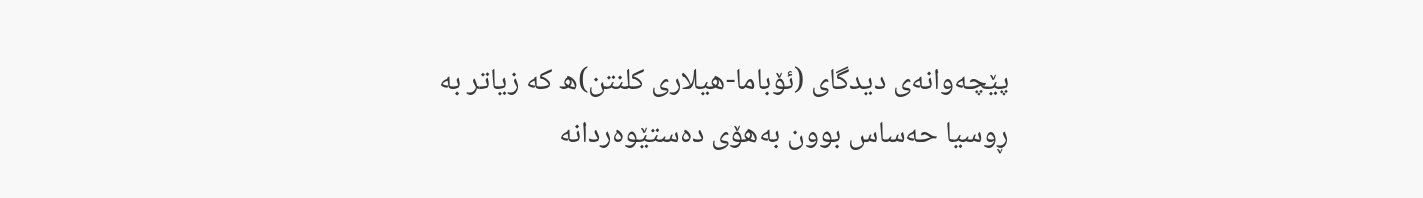پێچه‌وانه‌ی دیدگای (ئۆباما-هیلاری كلنتن)ه‌ كه‌ زیاتر به‌ ڕوسیا حه‌ساس بوون به‌هۆی ده‌ستێوه‌ردانه‌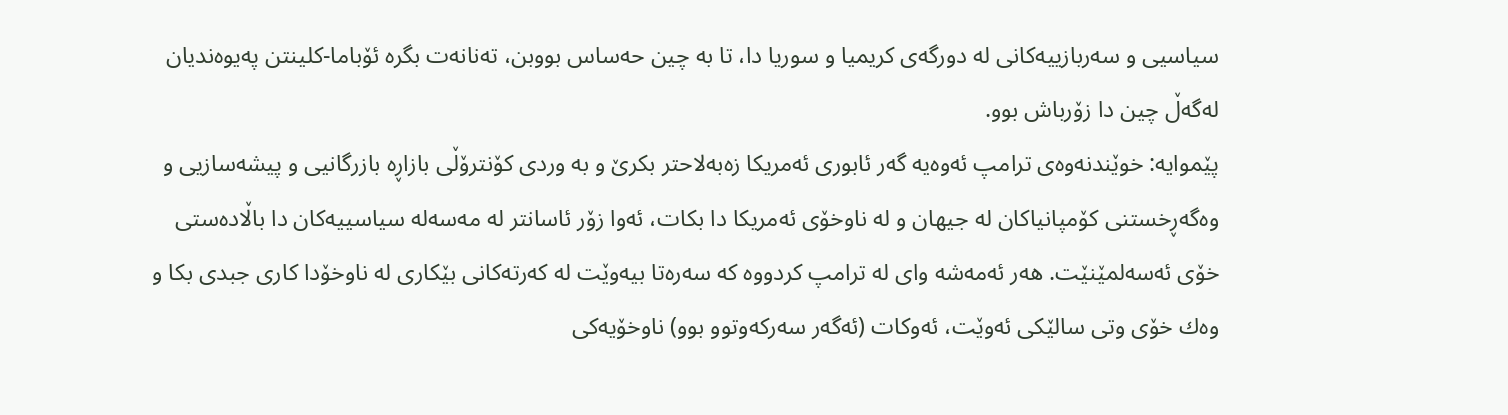سیاسیی و سه‌ربازییه‌كانی له‌ دورگه‌ی كریمیا و سوریا دا، تا به‌ چین حه‌ساس بووبن، ته‌نانه‌ت بگره‌ ئۆباما-كلینتن په‌یوه‌ندیان له‌گه‌ڵ چین دا زۆرباش بوو.
پێموایه‌: خوێندنه‌وه‌ی ترامپ ئه‌وه‌یه‌ گه‌ر ئابوری ئه‌مریكا زه‌به‌لاحتر بكرێ و به‌ وردی كۆنترۆڵی بازاڕه‌ بازرگانیی و پیشه‌سازیی و وه‌گه‌ڕخستنی كۆمپانیاكان له‌ جیهان و له‌ ناوخۆی ئه‌مریكا دا بكات، ئه‌وا زۆر ئاسانتر له‌ مه‌سه‌له‌ سیاسییه‌كان دا باڵاده‌ستی خۆی ئه‌سه‌لمێنێت. هه‌ر ئه‌مه‌شه‌ وای له‌ ترامپ كردووه‌ كه‌ سه‌ره‌تا بیه‌وێت له‌ كه‌رته‌كانی بێكاری له‌ ناوخۆدا كاری جبدی بكا و وه‌ك خۆی وتی سالێكی ئه‌وێت، ئه‌وكات (ئه‌گه‌ر سه‌ركه‌وتوو بوو) ناوخۆیه‌كی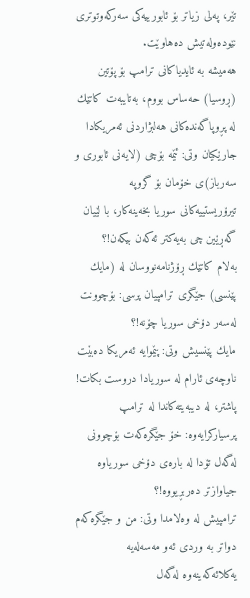تێر، په‌لی زیاتر بۆ ئابورییه‌كی سه‌ركه‌وتوتری نێوده‌وله‌تیش ده‌هاوێت.
هه‌میشه‌ به‌ ئایدیاكانی ترامپ بۆ پۆتین (ڕوسیا) حه‌ساس بووم، به‌تایبه‌ت كاتێك له‌ پڕوپاگه‌نده‌كانی هه‌لبژاردنی ئه‌مریكادا جارێكیان وتی: ئێمه‌ بۆچی (لایه‌نی ئابوری و سه‌رباز)ی خۆمان بۆ گروپه‌ تیرۆریستییه‌كانی سوریا بخه‌ینه‌كار، با لێیان گه‌ڕێین چی به‌یه‌كتر ئه‌كه‌ن بیكه‌ن!؟
به‌لام كاتێك ڕۆژنامه‌نووسان له‌ (مایك پێنسی) جێگری ترامپیان پرسی: بۆچوونت له‌سه‌ر دۆخی سوریا چۆنه‌!؟
مایك پێنسیش وتی: پێموایه‌ ئه‌مریكا ده‌بێت ناوچه‌ی ئارام له‌ سوریادا دروست بكات!
پاشتر، له‌ دیبه‌یته‌كاندا له‌ ترامپ پرسیاركرایه‌وه‌: خۆ جێگره‌كه‌ت بۆچوونی له‌گه‌ل تۆدا له‌ باره‌ی دۆخی سوریاوه‌ جیاوازتر ده‌ربڕیووه‌‌!؟
ترامپیش له‌ وه‌لامدا وتی: من و جێگره‌كه‌م دواتر به‌ وردی ئه‌و مه‌سه‌له‌یه‌ یه‌كلائه‌كه‌ینه‌وه‌ له‌گه‌ل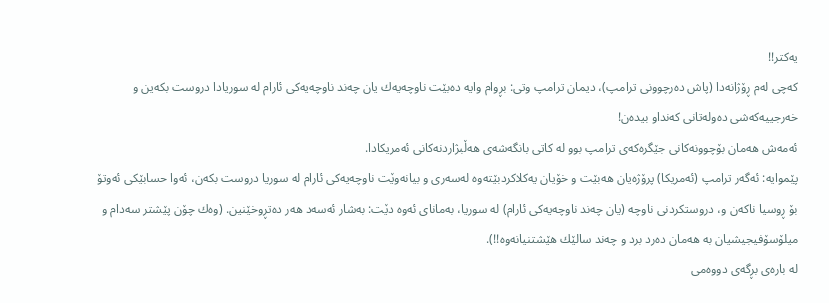یه‌كتر!!
كه‌چی له‌م ڕۆژانه‌دا (پاش ده‌رچوونی ترامپ)، دیمان ترامپ وتی: بڕوام وایه‌ ده‌بێت ناوچه‌یه‌ك یان چه‌ند ناوچه‌یه‌كی ئارام له‌ سوریادا دروست بكه‌ین و خه‌رجییه‌كه‌شی ده‌وله‌تانی كه‌نداو بیده‌ن!
ئه‌مه‌ش هه‌مان بۆچوونه‌كانی جێگره‌كه‌ی ترامپ بوو له‌ كاتی بانگه‌شه‌ی هه‌ڵبژاردنه‌كانی ئه‌مریكادا.
پێموایه‌: ئه‌گه‌ر ترامپ (ئه‌مریكا) پرۆژه‌یان هه‌بێت و خۆیان یه‌كلاكردبێته‌وه‌ له‌سه‌ری و بیانه‌وێت ناوچه‌یه‌كی ئارام له‌ سوریا دروست بكه‌ن، ئه‌وا حسابێكی ئه‌وتۆ بۆ ڕوسیا ناكه‌ن و، دروستكردنی ناوچه‌ (یان چه‌ند ناوچه‌یه‌كی ئارام) له‌ سوریا، به‌مانای ئه‌وه‌ دێت: به‌شار ئه‌سه‌د هه‌ر ده‌تڕوخێنین. (وه‌ك چۆن پێشتر سه‌دام و میلۆسۆفیجیشیان به‌ هه‌مان ده‌رد برد و چه‌ند سالێك هێشتنیانه‌وه‌!!).
له‌ باره‌ی بڕگه‌ی دووه‌می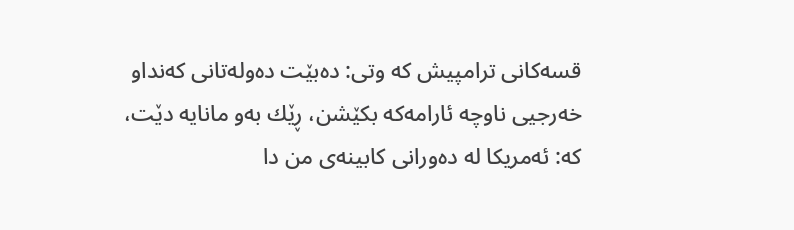قسه‌كانی ترامپیش كه وتی‌: ده‌بێت ده‌وله‌تانی كه‌نداو خه‌رجیی ناوچه‌ ئارامه‌كه‌ بكێشن، ڕێك به‌و مانایه‌ دێت، كه‌: ئه‌مریكا له‌ ده‌ورانی كابینه‌ی من دا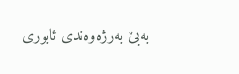به‌بێ به‌رژه‌وه‌ندی ئابوری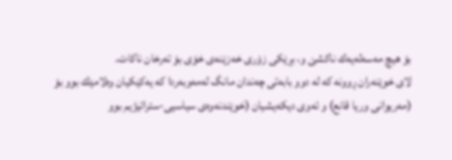بۆ هیچ مه‌سه‌له‌یه‌ك ناكشێ و، بڕێكی زۆری خه‌زێنه‌ی خۆی بۆ ته‌رخان ناكات.
لای خوێنه‌ران ڕوونه‌ كه‌ له‌ دوو بابه‌تی چه‌ندان مانگ له‌مه‌وبه‌ردا كه‌ یه‌كێكیان وه‌لامێك بوو بۆ (مه‌ریوانی وریا قانع) و ئه‌وی دیكه‌یشیان (خوێندنه‌وه‌ی سیاسیی-ستراتیژیم بوو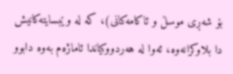بۆ شه‌ڕی موسڵ و ئاكامه‌كانی)، كه‌ له‌ وێبسایته‌كانیش دا بلاوكرانه‌وه‌، ئه‌وا له‌ هه‌ردووكیاندا ئاماژه‌م به‌وه‌ دابوو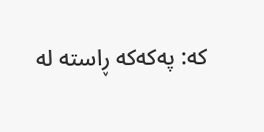كه‌: په‌كه‌كه‌ ڕاسته‌ له‌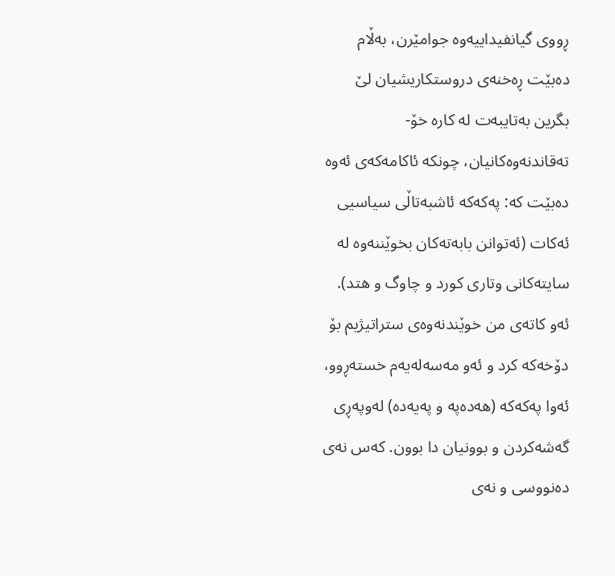ڕووی گیانفیداییه‌وه‌ جوامێرن، به‌ڵام ده‌بێت ڕه‌خنه‌ی دروستكاریشیان لێ بگرین به‌تایبه‌ت‌ له‌ كاره‌ خۆ-ته‌قاندنه‌وه‌كانیان، چونكه‌ ئاكامه‌كه‌ی ئه‌وه‌ ده‌بێت كه‌: په‌كه‌كه‌ ئاشبه‌تاڵی سیاسیی ئه‌كات (ئه‌توانن بابه‌ته‌كان بخوێننه‌وه‌ له‌ سایته‌كانی وتاری كورد و چاوگ و هتد).
ئه‌و كاته‌ی من خوێندنه‌وه‌ی ستراتیژیم بۆ دۆخه‌كه‌ كرد و ئه‌و مه‌سه‌له‌یه‌م خسته‌ڕوو، ئه‌وا په‌كه‌كه‌ (هه‌ده‌په‌ و په‌یه‌ده‌) له‌وپه‌ڕی گه‌شه‌كردن و بوونیان دا بوون. كه‌س نه‌ی ده‌نووسی و نه‌ی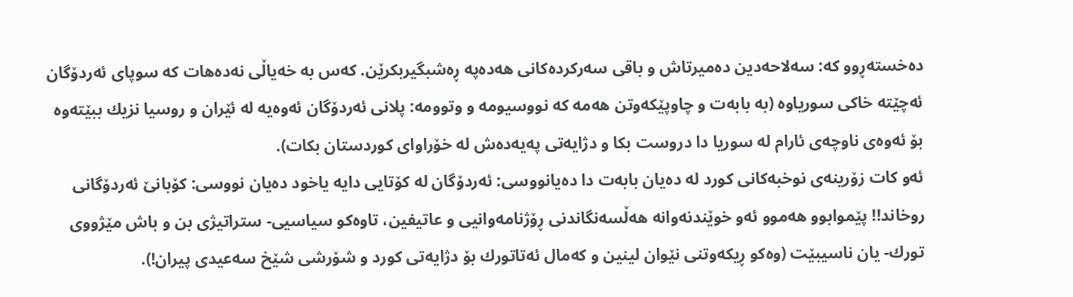ده‌خسته‌ڕوو كه‌: سه‌لاحه‌دین ده‌میرتاش و باقی سه‌ركرده‌كانی هه‌ده‌په‌ ڕه‌شبگیربكرێن. كه‌س به‌ خه‌یاڵی نه‌ده‌هات كه‌ سوپای ئه‌ردۆگان ئه‌چێته‌ خاكی سوریاوه‌ (به‌ بابه‌ت و چاوپێكه‌وتن هه‌مه‌ كه‌ نووسیومه‌ و وتوومه‌: پلانی ئه‌ردۆگان ئه‌وه‌یه‌ له‌ ئێران و روسیا نزیك ببێته‌وه‌ بۆ ئه‌وه‌ی ناوچه‌ی ئارام له‌ سوریا دا دروست بكا و دژایه‌تی په‌یه‌ده‌ش له‌ خۆراوای كوردستان بكات).
ئه‌و كات زۆرینه‌ی نوخبه‌كانی كورد له‌ ده‌یان بابه‌ت دا ده‌یانووسی: ئه‌ردۆگان له‌ كۆتایی دایه‌ یاخود ده‌یان نووسی: كۆبانێ ئه‌ردۆگانی روخاند!! پێموابوو هه‌موو ئه‌و خوێندنه‌وانه‌ هه‌ڵسه‌نگاندنی ڕۆژنامه‌وانیی و عاتیفین، تاوه‌كو سیاسیی- ستراتیژی بن و باش مێژووی تورك- یان ناسیبێت (وه‌كو ڕیكه‌وتنی نێوان لینین و كه‌مال ئه‌تاتورك بۆ دژایه‌تی كورد و شۆرشی شێخ سه‌عیدی پیران!).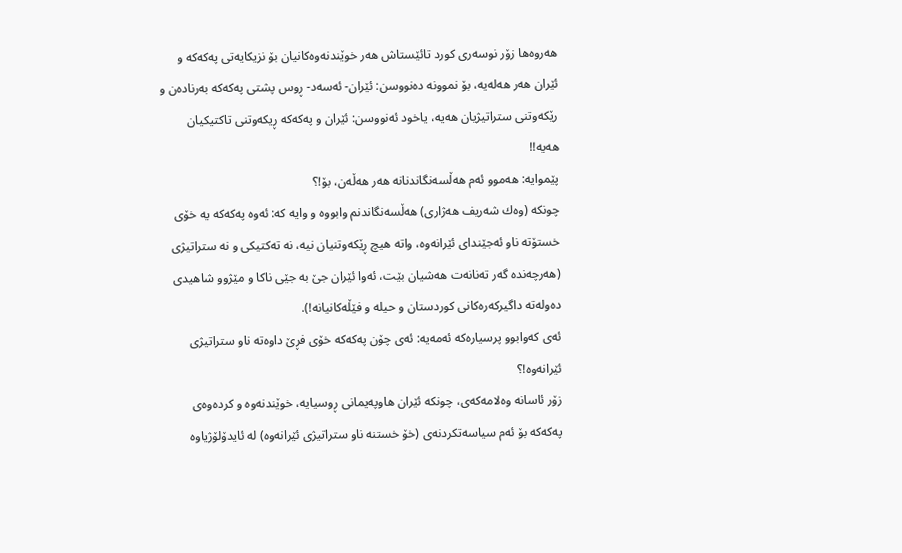هه‌روه‌ها زۆر نوسه‌ری كورد تائێستاش هه‌ر خوێندنه‌وه‌كانیان بۆ نزیكایه‌تی په‌كه‌كه‌ و ئێران هه‌ر هه‌له‌یه‌، بۆ نموونه‌ ده‌نووسن: ئێران- ئه‌سه‌د- ڕوس پشتی په‌كه‌كه‌ به‌رناده‌ن و رێكه‌وتنی ستراتیژیان هه‌یه‌، یاخود ئه‌نووسن: ئێران و په‌كه‌كه‌ ڕیكه‌وتنی تاكتیكیان هه‌یه‌!!
پێموایه‌: هه‌موو ئه‌م هه‌ڵسه‌نگاندنانه‌ هه‌ر هه‌ڵه‌ن، بۆ!؟
چونكه‌ (وه‌ك شه‌ریف هه‌ژاری) هه‌ڵسه‌نگاندنم وابووه‌ و وایه‌ كه‌: ئه‌وه‌ په‌كه‌كه‌ یه‌ خۆی خستۆته‌ ناو ئه‌جێندای ئێرانه‌وه‌، واته‌ هیچ ڕێكه‌وتنیان نیه‌، نه‌ ته‌كتیكی و نه‌ ستراتیژی (هه‌رچه‌نده‌ گه‌ر ته‌نانه‌ت هه‌شیان بێت، ئه‌وا ئێران جێ به‌ جێی ناكا و مێژوو شاهیدی ده‌وله‌ته‌ داگیركه‌ره‌كانی كوردستان و حیله‌ و فێڵه‌كانیانه!).
ئه‌ی كه‌وابوو پرسیاره‌كه‌ ئه‌مه‌یه‌: ئه‌ی چۆن په‌كه‌كه‌ خۆی فڕێ داوه‌ته‌ ناو ستراتیژی ئێرانه‌وه‌!؟
زۆر ئاسانه‌ وه‌لامه‌كه‌ی، چونكه‌ ئێران هاوپه‌یمانی ڕوسیایه‌، خوێندنه‌وه‌ و كرده‌وه‌ی په‌كه‌كه‌ بۆ ئه‌م سیاسه‌تكردنه‌ی (خۆ خستنه‌ ناو ستراتیژی ئێرانه‌وه‌) له‌ ئایدۆلۆژیاوه‌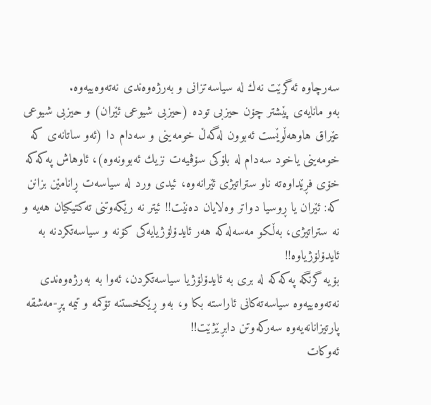سه‌رچاوه‌ ئه‌گرێت نه‌ك له‌ سیاسه‌تزانی و به‌رژه‌وه‌ندی نه‌ته‌وه‌ییه‌وه.
به‌و مانایه‌ی پێشتر چۆن حیزبی توده‌ (حیزبی شیوعی ئێران) و حیزبی شیوعی عێراق هاوهه‌ڵوێست ئه‌بوون له‌گه‌ڵ خومه‌ینی و سه‌دام دا (ئه‌و ساتانه‌ی كه‌ خومه‌ینی یاخود سه‌دام له‌ بلۆكی سۆڤیه‌ت نزیك ئه‌بوونه‌وه‌)، ئاوهاش په‌كه‌كه‌ خۆی فڕێداوه‌ته‌ ناو ستراتیژی ئێرانه‌وه‌، ئیدی ورد له‌ سیاسه‌ت ڕانامێن بزانن كه‌: ئێران یا ڕوسیا دواتر وه‌لایان ده‌نێت!! ئیتر نه‌ رێكه‌وتنی ته‌كتیكیان هه‌یه‌ و نه‌ ستراتیژی، به‌ڵكو مه‌سه‌له‌كه‌ هه‌ر ئایدۆلۆژیایه‌كی كۆنه‌ و سیاسه‌تكردنه‌ به‌ ئایدۆلۆژیاوه‌!!
بۆیه‌ گرنگه‌ په‌كه‌كه‌ له‌ بری به‌ ئایدۆلۆژیا سیاسه‌تكردن، ئه‌وا به‌ به‌رژه‌وه‌ندی نه‌ته‌وه‌ییه‌وه‌ سیاسه‌ته‌كانی ئاراسته ‌بكا و، به‌و ڕێكخستنه‌ تۆكمه‌ و تیمه‌ پڕ-مه‌شقه‌ پارتیزانانه‌یه‌وه‌ سه‌ركه‌وتن دابڕێژێت!!
ئه‌وكات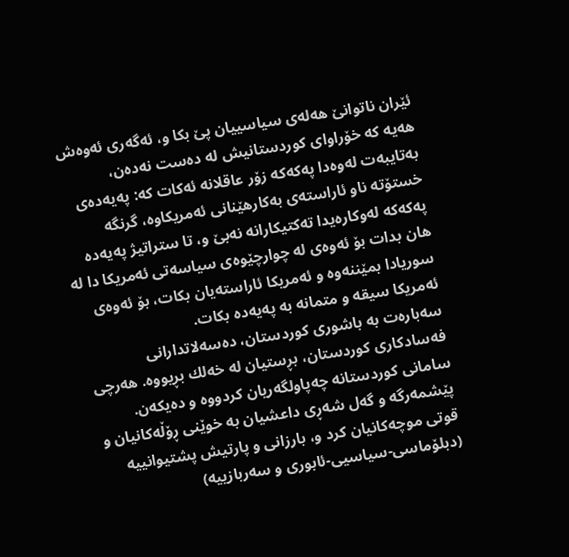ئێران ناتوانێ هه‌له‌ی سیاسییان پێ بكا و، ئه‌گه‌ری ئه‌وه‌ش هه‌یه‌ كه‌ خۆراوای كوردستانیش له‌ ده‌ست نه‌ده‌ن، به‌تایبه‌ت له‌وه‌دا په‌كه‌كه‌ زۆر عاقلانه‌ ئه‌كات كه‌: په‌یه‌ده‌ی خستۆته‌ ناو ئاراسته‌ی به‌كارهێنانی ئه‌مریكاوه‌، گرنگه‌ په‌كه‌كه‌ له‌وكاره‌یدا ته‌كتیكارانه‌ نه‌بێ و، تا ستراتیژ په‌یه‌ده‌ هان بدات بۆ ئه‌وه‌ی له‌ چوارچێوه‌ی سیاسه‌تی ئه‌مریكا دا له‌ سوریادا بمێننه‌وه‌ و ئه‌مریكا ئاراسته‌یان‌ بكات، بۆ ئه‌وه‌ی ئه‌مریكا سیقه‌ و متمانه‌ به‌ په‌یه‌ده‌ بكات.
سه‌باره‌ت به‌ باشوری كوردستان، ده‌سه‌لاتدارانی فه‌سادكاری كوردستان، بڕستیان له‌ خه‌لك بڕیووه‌. هه‌رچی سامانی كوردستانه‌ چه‌پاولگه‌ریان كردووه‌ و ده‌یكه‌ن.
پێشمه‌رگه‌ و گه‌ل شه‌ڕی داعشیان به‌ خوێنی ڕۆڵه‌كانیان و قوتی موچه‌كانیان كرد و، بارزانی و پارتیش پشتیوانییه‌ (دبلۆماسی-سیاسیی-ئابوری و سه‌ربازییه)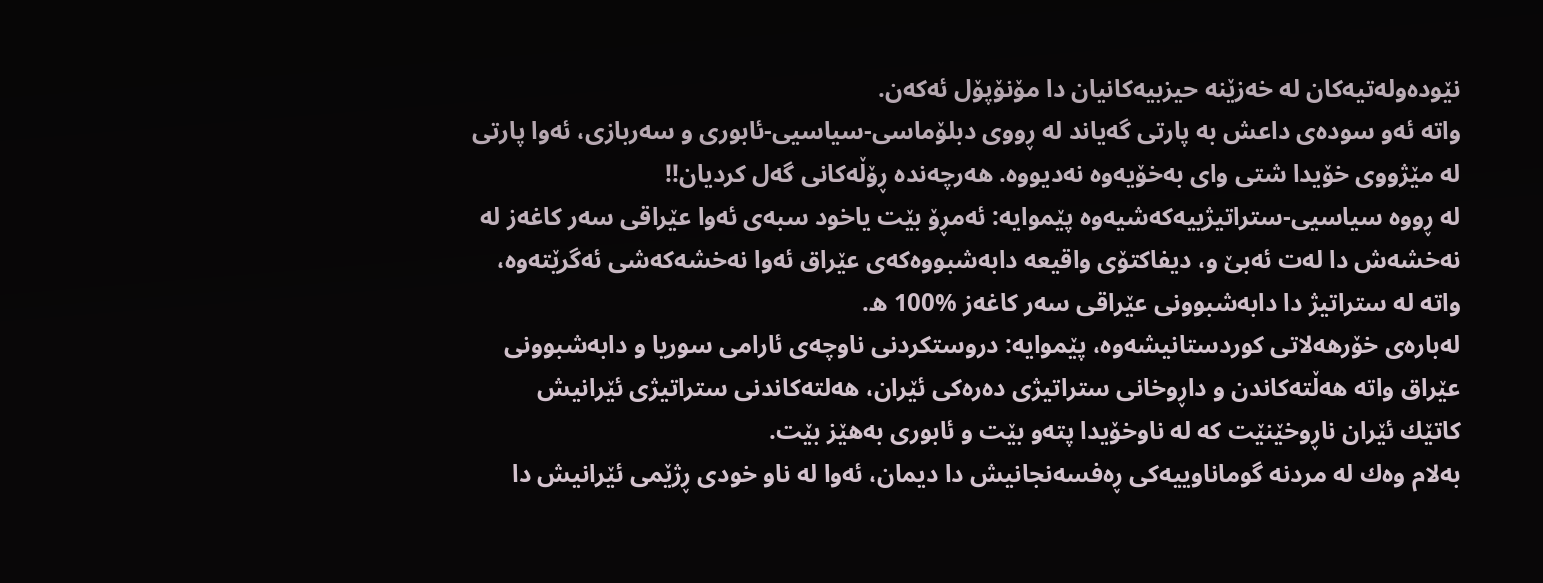نێوده‌وله‌تیه‌‌كان له‌ خه‌زێنه‌ حیزبیه‌كانیان دا مۆنۆپۆل ئه‌كه‌ن.
واته‌ ئه‌و سوده‌ی داعش به‌ پارتی گه‌یاند له‌ ڕووی دبلۆماسی-سیاسیی-ئابوری و سه‌ربازی، ئه‌وا پارتی له‌ مێژووی خۆیدا شتی وای به‌خۆیه‌وه‌ نه‌دیووه‌. هه‌رچه‌نده‌ ڕۆڵه‌كانی گه‌ل كردیان!!
له‌ ڕووه‌ سیاسیی-ستراتیژییه‌كه‌شیه‌وه‌ پێموایه‌: ئه‌مڕۆ بێت یاخود سبه‌ی ئه‌وا عێراقی سه‌ر كاغه‌ز له‌ نه‌خشه‌ش دا له‌ت ئه‌بێ و، دیفاكتۆی واقیعه‌ دابه‌شبووه‌كه‌ی عێراق ئه‌وا نه‌خشه‌كه‌شی ئه‌گرێته‌وه‌، واته‌ له‌ ستراتیژ دا دابه‌شبوونی عێراقی سه‌ر كاغه‌ز %100 ه‌.
له‌باره‌ی خۆرهه‌لاتی كوردستانیشه‌وه‌، پێموایه‌: دروستكردنی ناوچه‌ی ئارامی سوریا و دابه‌شبوونی عێراق واته‌ هه‌ڵته‌كاندن و داڕوخانی ستراتیژی ده‌ره‌كی ئێران، هه‌لته‌كاندنی ستراتیژی ئێرانیش كاتێك ئێران ناڕوخێنێت كه‌ له‌ ناوخۆیدا پته‌و بێت و ئابوری به‌هێز بێت.
به‌لام وه‌ك له‌ مردنه‌ گوماناوییه‌كی ڕه‌فسه‌نجانیش دا دیمان، ئه‌وا له‌ ناو خودی ڕژێمی ئێرانیش دا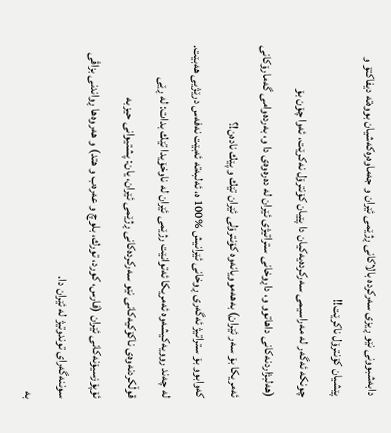دابه‌شبوونی نێو ڕیزی سه‌ركرده‌ بالاكانی ڕژێمی ئێران و جه‌ماوه‌ره‌كه‌شیان بووه‌ته‌ دیفاكتۆ و پێشیان كۆنترۆل ناكرێت!!
چونكه‌ ئه‌گه‌ر له‌ مه‌راسیمی سه‌ركرده‌یه‌كیان دا پێیان كۆنترۆل نه‌كرێت، ئه‌وا چۆن بۆ (هه‌لبژاردنه‌كانی داهاتوو و، داڕوخانی ستراتیژی ئێران له‌ ده‌ره‌وه‌ی دا و، به‌رده‌وامی گه‌مارۆكانی ئه‌مریكا بۆ سه‌ر ئێران) به‌هه‌موویانه‌وه‌ كۆنترۆلی ئێران تێك و پێك ناده‌ن!؟
كه‌وابوو بۆ ستراتیژ ئه‌گه‌ری ڕوخانی ئێرانیش %100 ه‌، ئه‌لبه‌ته‌ ئه‌بێت نه‌فه‌س درێژیی هه‌بێت.
له‌ چه‌ند روویه‌كیشه‌وه‌ ئه‌مریكا ئه‌توانێت رژێمی ئێران له‌ ناوخۆیدا تێك بدات: له‌ ڕێی قوڵكردنه‌وه‌ی ناكۆكیه‌كانی نێو سه‌ركرده‌كانی ڕژێمی ئێران، یان: پشتیوانی حیزبه‌ ئۆپۆزسیۆنه‌كانی ئێران (فارس، كورد، تورك، بلوچ و عه‌ره‌ب و هتد) و هه‌روه‌ها ڕواندنی بزاڤی سوننه‌گه‌رای توندوتیژ له‌ ئێران دا.
به‌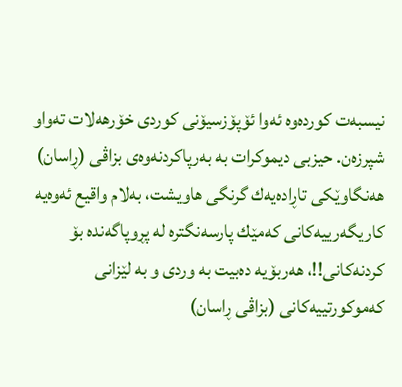نیسبه‌ت كورده‌وه‌ ئه‌وا ئۆپۆزسیۆنی كوردی خۆرهه‌لات ته‌واو شپرزه‌ن. حیزبی دیموكرات به‌ به‌رپاكردنه‌وه‌ی بزاڤی (ڕاسان) هه‌نگاوێكی تاڕاده‌یه‌ك گرنگی هاویشت، به‌لام واقیع ئه‌وه‌یه‌ كاریگه‌رییه‌كانی كه‌مێك پارسه‌نگتره‌‌ له‌ پڕوپاگه‌نده‌ بۆ كردنه‌كانی!!، هه‌ربۆیه‌ ده‌بیت به‌ وردی و به‌ لێزانی كه‌موكورتییه‌كانی (بزاڤی ڕاسان)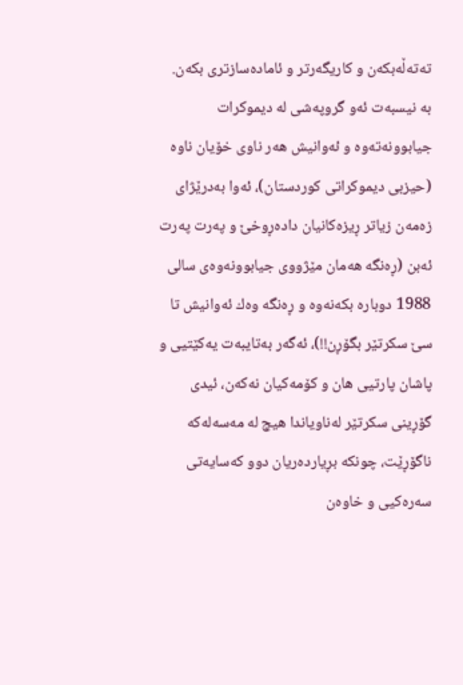ته‌ته‌ڵه‌بكه‌ن و كاریگه‌رتر و ئاماده‌سازتری بكه‌ن.
به‌ نیسبه‌ت ئه‌و گروپه‌شی له‌ دیموكرات جیابوونه‌ته‌وه‌ و ئه‌وانیش هه‌ر ناوی خۆیان ناوه‌ (حیزبی دیموكراتی كوردستان)، ئه‌وا به‌درێژای زه‌مه‌ن زیاتر ڕیزه‌كانیان داده‌ڕوخێ و په‌رت په‌رت ئه‌بن (ڕه‌نگه‌ هه‌مان مێژووی جیابوونه‌وه‌ی سالی 1988 دوباره‌ بكه‌نه‌وه‌ و ڕه‌نگه‌ وه‌ك ئه‌وانیش تا سێ سكرتێر بگۆڕن!!)، ئه‌گه‌ر به‌تایبه‌ت یه‌كێتیی و پاشان پارتیی هان و كۆمه‌كیان نه‌كه‌ن، ئیدی گۆڕینی سكرتێر له‌ناویاندا هیچ له‌ مه‌سه‌له‌كه‌ ناگۆڕێت، چونكه‌ بڕیارده‌ریان دوو كه‌سایه‌تی سه‌ره‌كیی و خاوه‌ن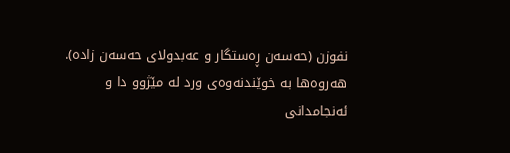نفوزن (حه‌سه‌ن ڕه‌ستگار و عه‌بدولای حه‌سه‌ن زاده‌).
هه‌روه‌ها به‌ خوێندنه‌وه‌ی ورد له‌ مێژوو دا و ئه‌نجامدانی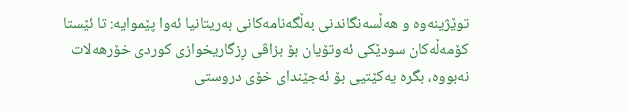توێژینه‌وه‌ و هه‌ڵسه‌نگاندنی به‌ڵگه‌نامه‌كانی به‌ریتانیا ئه‌وا پێموایه‌: تا ئێستا كۆمه‌ڵه‌كان سودێكی ئه‌وتۆیان بۆ‌ بزاڤی ڕزگاریخوازی كوردی خۆرهه‌لات نه‌بووه‌، بگره‌ یه‌كێتیی بۆ ئه‌جێندای خۆی دروستی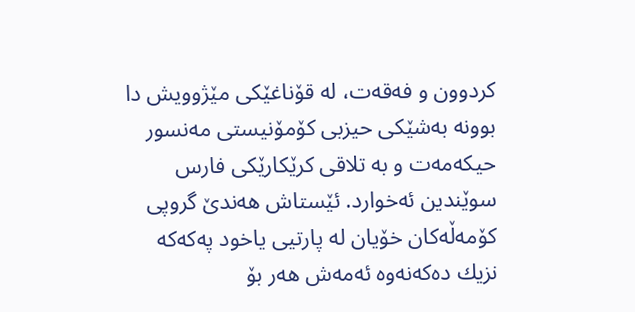كردوون و فه‌قه‌ت، له‌ قۆناغێكی مێژوویش دا بوونه‌ به‌شێكی حیزبی كۆمۆنیستی مه‌نسور حیكه‌مه‌ت و به‌ تلاقی كرێكارێكی فارس سوێندین ئه‌خوارد. ئێستاش هه‌ندێ گروپی كۆمه‌ڵه‌كان خۆیان له‌ پارتیی یاخود په‌كه‌كه‌ نزیك ده‌كه‌نه‌وه‌ ئه‌مه‌ش هه‌ر بۆ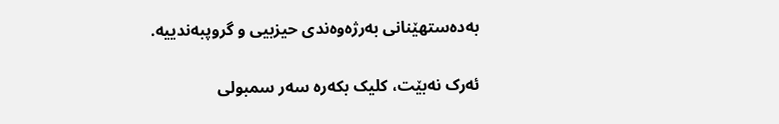به‌ده‌ستهێنانی به‌رژه‌وه‌ندی حیزبیی و گروپبه‌ندییه‌.

ئەرک نەبێت، کلیک بکەرە سەر سمبولی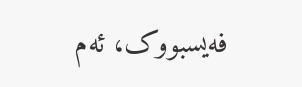فەیسبووک، ئەم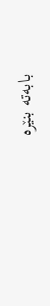بابەتە بنێرە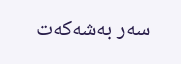سەر بەشەکەت